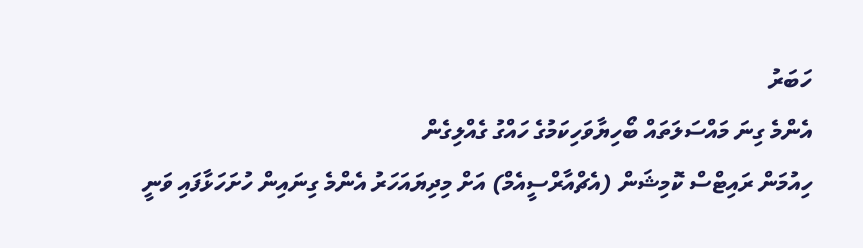ހަބަރު
އެންމެ ގިނަ މައްސަލަތައް ބޯހިޔާވަހިކަމުގެ ހައްގު ގެއްލިގެން
ހިއުމަން ރައިޓްސް ކޮމިޝަން (އެޗްއާރްސީއެމް) އަށް މިދިޔައަހަރު އެންމެ ގިނައިން ހުށަހަޅާފައި ވަނީ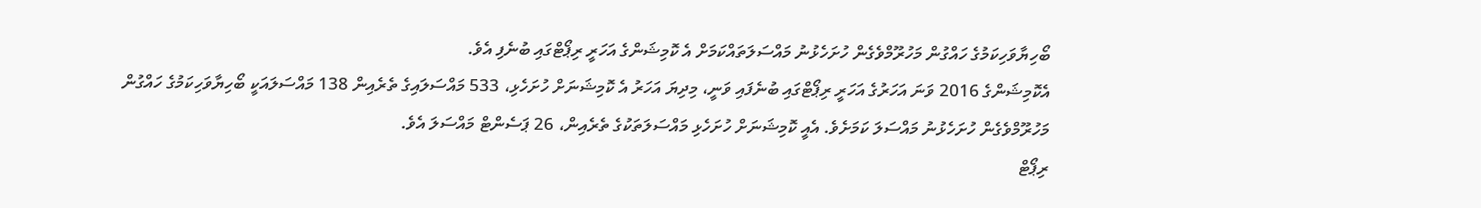ބޯހިޔާވަހިކަމުގެ ހައްގުން މަހުރޫމްވެގެން ހުށަހެޅުނު މައްސަލަތައްކަމަށް އެ ކޮމިޝަންގެ އަހަރީ ރިޕޯޓްގައި ބުނެފި އެވެ.
އެކޮމިޝަންގެ 2016 ވަނަ އަހަރުގެ އަހަރީ ރިޕޯޓްގައި ބުނެފައި ވަނީ، މިދިޔަ އަހަރު އެ ކޮމިޝަނަށް ހުށަހެޅި، 533 މައްސަލައިގެ ތެރެއިން 138 މައްސަލައަކީ ބޯހިޔާވަހިކަމުގެ ހައްގުން މަހުރޫމްވެގެން ހުށަހެޅުނު މައްސަލަ ކަމަށެވެ. އެއީ ކޮމިޝަނަށް ހުށަހެޅި މައްސަލަތަކުގެ ތެރެއިން، 26 ޕަސެންޓް މައްސަލަ އެވެ.
ރިޕޯޓް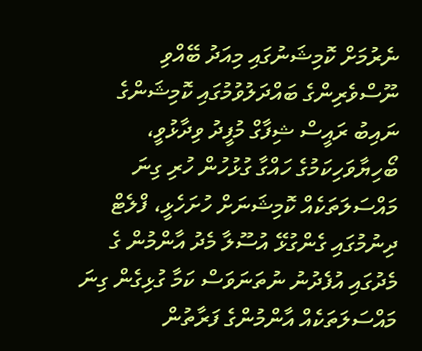ނެރުމަށް ކޮމިޝަނުގައި މިއަދު ބޭއްވި ނޫސްވެރިންގެ ބައްދަލުވުމުގައި ކޮމިޝަންގެ ނައިބު ރައީސް ޝިފާގް މުފީދު ވިދާޅުވީ، ބޯހިޔާވަހިކަމުގެ ހައްގާ ގުޅުހުން ހުރި ގިނަ މައްސަލަތަކެއް ކޮމިޝަނަށް ހުށަހެޅީ، ފްލެޓް ދިނުމުގައި ގެންގުޅޭ އުސޫލާ މެދު އާންމުން ގެ މެދުގައި އުފެދުނު ނުތަނަވަސް ކަމާ ގުޅިގެން ގިނަ މައްސަލަތަކެއް އާންމުންގެ ފަރާތުން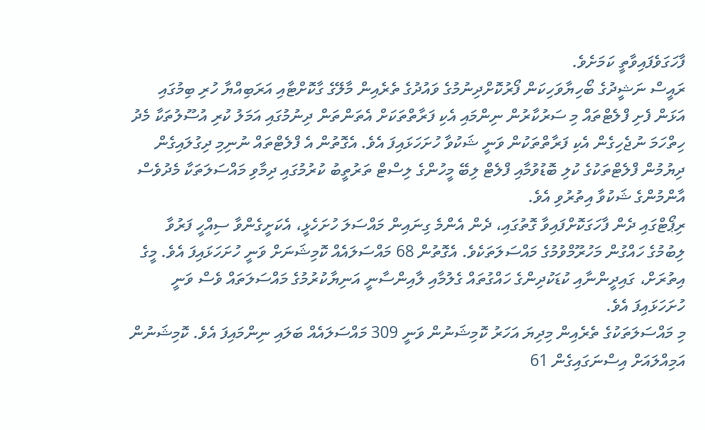ފާހަގަވެފައިވާތީ ކަމަށެވެ.
ރައީސް ނަޝީދުގެ ބޯހިޔާވަހިކަން ފޯރުކޮށްދިނުމުގެ ވައުދުގެ ތެރެއިން މާލޭގެ ގާކޮށްޓާއި އަރަބިއްޔާ ހުރި ބިމުގައި އަޅަން ފެށި ފްލެޓްތައް މި ސަރުކާރުން ނިންމައި އެކި ފަރާތްތަކަށް އެތަންތަން ދިނުމުގައި އަމަލު ކުރި އުސޫލުތަކާ މެދު ހިތްހަމަ ނުޖެހިގެން އެކި ފަރާތްތަކުން ވަނީ ޝަކުވާ ހުށަހަޅައިފަ އެވެ. އެގޮތުން އެ ފްލެޓްތައް ނުނިމި ދިގުލައިގެން ދިޔުމުން ފްލެޓްތަކުގެ ކުލި ބޮޑުވުމާއި ފްލެޓް ލިބޭ މީހުންގެ ލިސްޓް ތަރުތީބު ކުރުމުގައި ދިމާވި މައްސަލަތަކާ މެދުވެސް އާންމުންގެ ޝަކުވާ އިތުރުވި އެވެ.
ރިޕޯޓްގައި ދެން ފާހަގަކޮށްފައިވާ ގޮތުގައި، ދެން އެންމެ ގިނައިން މައްސަލަ ހުށަހެޅީ، އެކަށީގެންވާ ސިއްހީ ފަރުވާ ލިބުމުގެ ހައްގުން މަހުރޫމްވުމުގެ މައްސަލަތަކެވެ. އެގޮތުން 68 މައްސަލައެއް ކޮމިޝަނަށް ވަނީ ހުށަހަޅައިފަ އެވެ. މީގެ އިތުރަށް، ގައިދީންނާއި ކުޑަކުދިންގެ ހައްގުތައް ގެލުމާއި ލާއިންސާނީ އަނިޔާކުރުމުގެ މައްސަލަތައް ވެސް ވަނީ ހުށަހަޅައިފަ އެވެ.
މި މައްސަލަތަކުގެ ތެރެއިން މިދިޔަ އަހަރު ކޮމިޝަނުން ވަނީ 309 މައްސަލައެއް ބަލައި ނިންމައިފަ އެވެ. ކޮމިޝަނުން އަމިއްލައަށް އިސްނަގައިގެން 61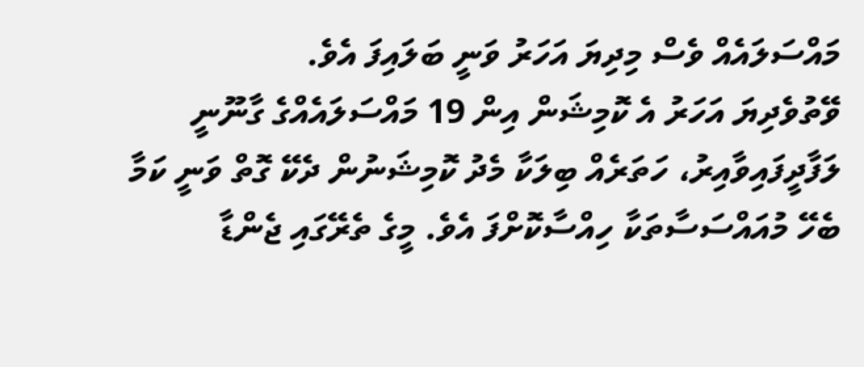މައްސަލައެއް ވެސް މިދިޔަ އަހަރު ވަނީ ބަލައިފަ އެވެ.
ވޭތުވެދިޔަ އަހަރު އެ ކޮމިޝަން އިން 19 މައްސަލައެއްގެ ގާނޫނީ ލަފާދީފައިވާއިރު، ހަތަރެއް ބިލަކާ މެދު ކޮމިޝަނުން ދެކޭ ގޮތް ވަނީ ކަމާ ބެހޭ މުއައްސަސާތަކާ ހިއްސާކޮށްފަ އެވެ. މީގެ ތެރޭގައި ޖެންޑާ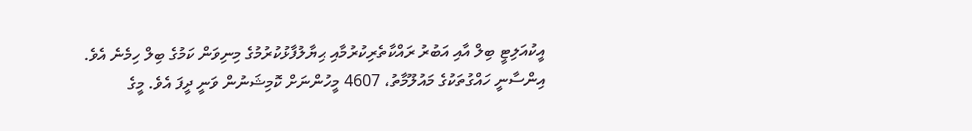އީކުއަލިޓީ ބިލް އާއި އަބުރު ރައްކާތެރިކުރުމާއި ޙިޔާލުފާޅުކުރުމުގެ މިނިވަން ކަމުގެ ބިލް ހިމެނެ އެވެ.
އިންސާނީ ހައްގުތަކުގެ މައުލޫމާތު، 4607 މީހުންނަށް ކޮމިޝަނުން ވަނީ ދީފަ އެވެ. މީގެ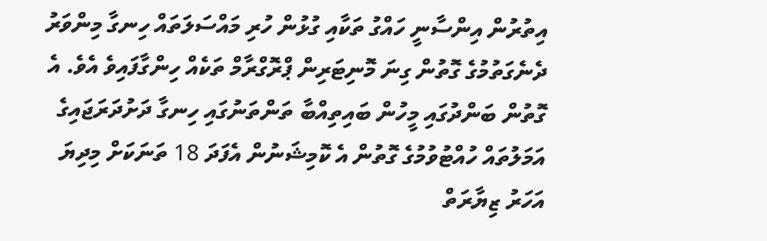އިތުރުން އިންސާނީ ހައްގު ތަކާއި ގުޅުން ހުރި މައްސަލަތައް ހިނގާ މިންވަރު ދެނެގަތުމުގެ ގޮތުން ގިނަ މޮނިޓަރިން ޕްރޮގްރާމް ތަކެއް ހިންގާފައިވެ އެވެ. އެ ގޮތުން ބަންދުގައި މީހުން ބައިތިއްބާ ތަންތަނުގައި ހިނގާ ދަށުދަރަޖައިގެ އަމަލުތައް ހުއްޓުވުމުގެ ގޮތުން އެ ކޮމިޝަނުން އެފަދަ 18 ތަނަކަށް މިދިޔަ އަހަރު ޒިޔާރަތް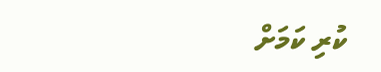ކުރި ކަމަށް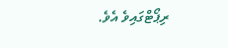ރިޕޯޓްގައިވެ އެވެ.